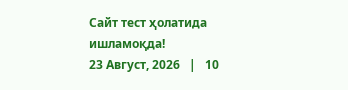Сайт тест ҳолатида ишламоқда!
23 Август, 2026   |   10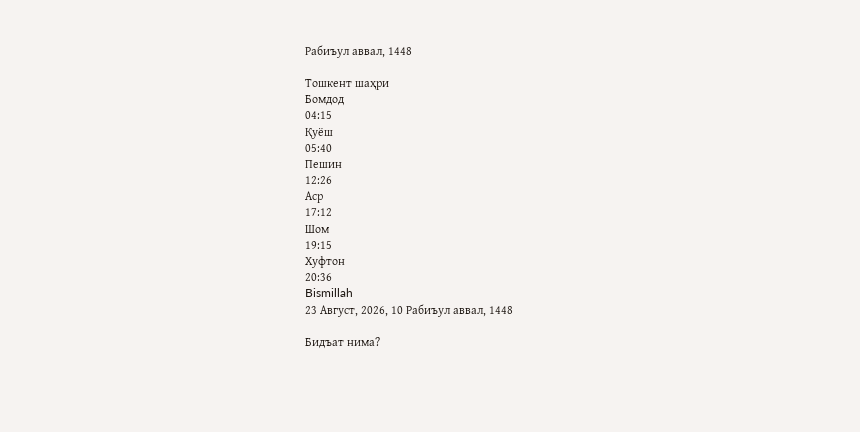Рабиъул аввал, 1448

Тошкент шаҳри
Бомдод
04:15
Қуёш
05:40
Пешин
12:26
Аср
17:12
Шом
19:15
Хуфтон
20:36
Bismillah
23 Август, 2026, 10 Рабиъул аввал, 1448

Бидъат нима?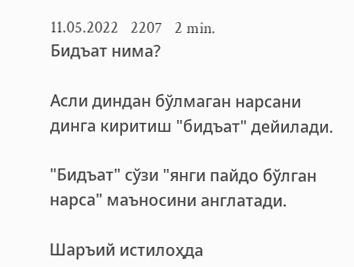11.05.2022   2207   2 min.
Бидъат нима?

Асли диндан бўлмаган нарсани динга киритиш "бидъат" дейилади.

"Бидъат" сўзи "янги пайдо бўлган нарса" маъносини англатади.

Шаръий истилоҳда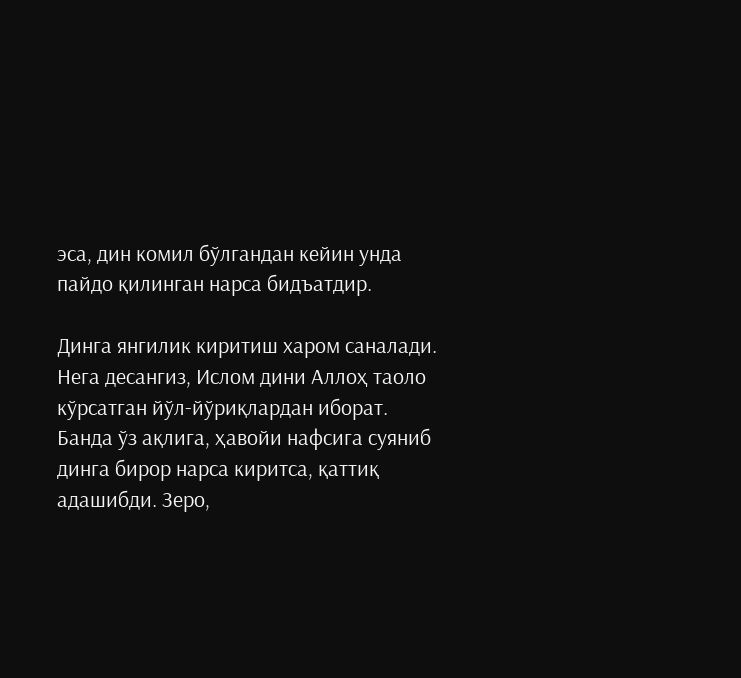эса, дин комил бўлгандан кейин унда пайдо қилинган нарса бидъатдир.

Динга янгилик киритиш харом саналади. Нега десангиз, Ислом дини Аллоҳ таоло кўрсатган йўл-йўриқлардан иборат. Банда ўз ақлига, ҳавойи нафсига суяниб динга бирор нарса киритса, қаттиқ адашибди. Зеро,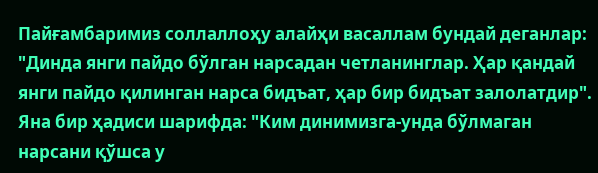Пайғамбаримиз соллаллоҳу алайҳи васаллам бундай деганлар: "Динда янги пайдо бўлган нарсадан четланинглар. Ҳар қандай янги пайдо қилинган нарса бидъат, ҳар бир бидъат залолатдир".
Яна бир ҳадиси шарифда: "Ким динимизга-унда бўлмаган нарсани қўшса у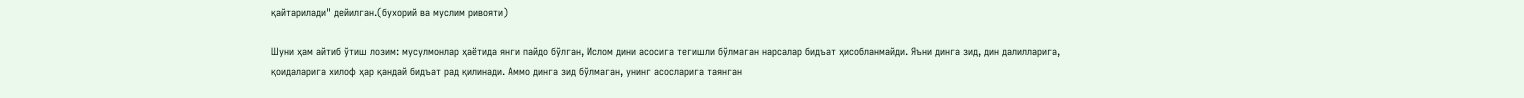қайтарилади" дейилган.(бухорий ва муслим ривояти)

Шуни ҳам айтиб ўтиш лозим: мусулмонлар ҳаётида янги пайдо бўлган, Ислом дини асосига тегишли бўлмаган нарсалар бидъат ҳисобланмайди. Яъни динга зид, дин далилларига, қоидаларига хилоф ҳар қандай бидъат рад қилинади. Аммо динга зид бўлмаган, унинг асосларига таянган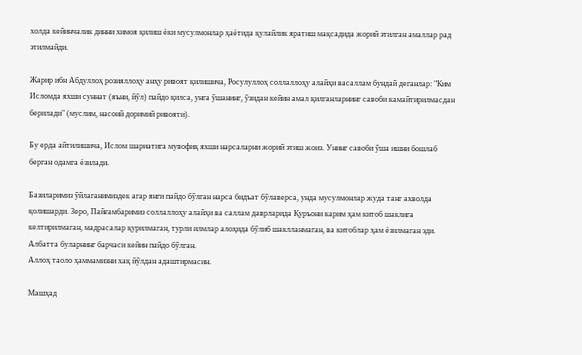холда кейинчалик динни химоя қилиш ёки мусулмонлар ҳаётида қулайлик яратиш мақсадида жорий этилган амаллар рад этилмайди.

Жарир ибн Абдуллоҳ розияллоҳу анҳу ривоят қилишича, Росулуллоҳ соллаллоҳу алайҳи васаллам бундай деганлар: "Ким Исломда яхши суннат (яъни, йўл) пайдо қилса, унга ўшанинг, ўзидан кейин амал қилганларнинг савоби камайтирилмасдан берилади" (муслим, насоий доримий ривояти).

Бу ерда айтилишича, Ислом шариатига мувофиқ яхши нарсаларни жорий этиш жоиз. Унинг савоби ўша ишни бошлаб берган одамга ёзилади.

Базиларимиз ўйлаганимиздек агар янги пайдо бўлган нарса бидъат бўлаверса, унда мусулмонлар жуда танг ахволда қолишарди. Зеро, Пайғамбаримиз соллаллоҳу алайҳи ва саллам даврларида Қуръони карим ҳам китоб шаклига келтирилмаган, мадрасалар қурилмаган, турли илмлар алоҳида бўлиб шаклланмаган, ва китоблар ҳам ёзилмаган эди. Албатта буларнинг барчаси кейин пайдо бўлган.
Аллоҳ таоло ҳаммамизни хақ йўлдан адаштирмасин.

Машҳад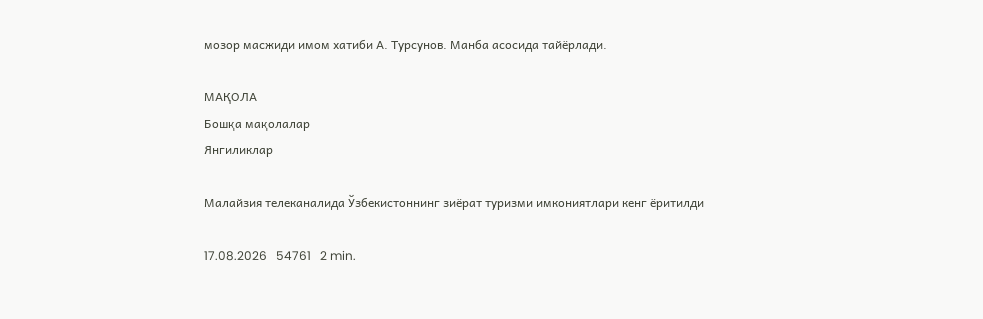мозор масжиди имом хатиби А. Турсунов. Манба асосида тайёрлади.

МАҚОЛА
Бошқа мақолалар
Янгиликлар

Малайзия телеканалида Ўзбекистоннинг зиёрат туризми имкониятлари кенг ёритилди

17.08.2026   54761   2 min.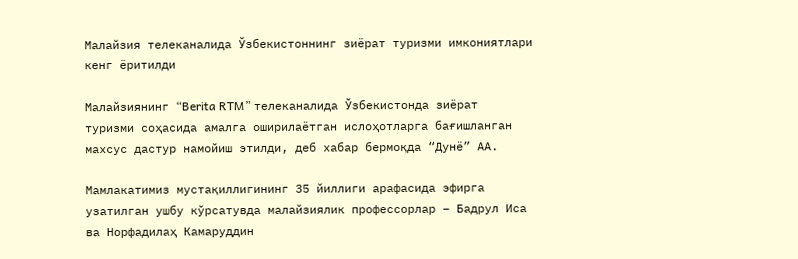Малайзия телеканалида Ўзбекистоннинг зиёрат туризми имкониятлари кенг ёритилди

Малайзиянинг “Berita RTM” телеканалида Ўзбекистонда зиёрат туризми соҳасида амалга оширилаётган ислоҳотларга бағишланган махсус дастур намойиш этилди, деб хабар бермоқда “Дунё” АА.

Мамлакатимиз мустақиллигининг 35 йиллиги арафасида эфирга узатилган ушбу кўрсатувда малайзиялик профессорлар – Бадрул Иса ва Норфадилаҳ Камаруддин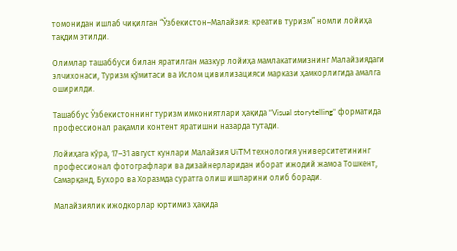томонидан ишлаб чиқилган “Ўзбекистон–Малайзия: креатив туризм” номли лойиҳа тақдим этилди.

Олимлар ташаббуси билан яратилган мазкур лойиҳа мамлакатимизнинг Малайзиядаги элчихонаси, Туризм қўмитаси ва Ислом цивилизацияси маркази ҳамкорлигида амалга оширилди.

Ташаббус Ўзбекистоннинг туризм имкониятлари ҳақида “Visual storytelling” форматида профессионал рақамли контент яратишни назарда тутади.

Лойиҳага кўра, 17–31 август кунлари Малайзия UiTM технология университетининг профессионал фотографлари ва дизайнерларидан иборат ижодий жамоа Тошкент, Самарқанд, Бухоро ва Хоразмда суратга олиш ишларини олиб боради.

Малайзиялик ижодкорлар юртимиз ҳақида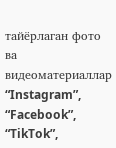тайёрлаган фото ва видеоматериаллар “Instagram”, “Facebook”, “TikTok”,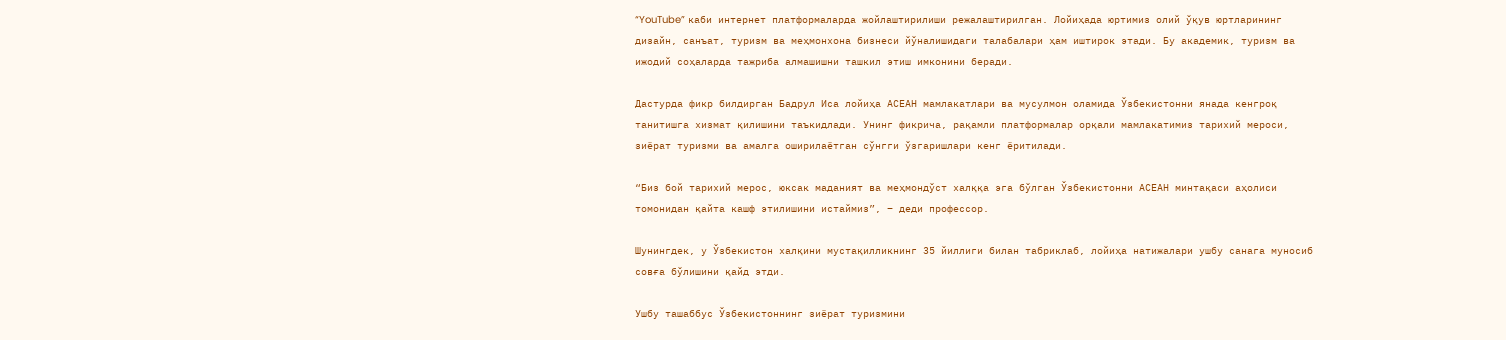“YouTube” каби интернет платформаларда жойлаштирилиши режалаштирилган. Лойиҳада юртимиз олий ўқув юртларининг дизайн, санъат, туризм ва меҳмонхона бизнеси йўналишидаги талабалари ҳам иштирок этади. Бу академик, туризм ва ижодий соҳаларда тажриба алмашишни ташкил этиш имконини беради.

Дастурда фикр билдирган Бадрул Иса лойиҳа АСЕАН мамлакатлари ва мусулмон оламида Ўзбекистонни янада кенгроқ танитишга хизмат қилишини таъкидлади. Унинг фикрича, рақамли платформалар орқали мамлакатимиз тарихий мероси, зиёрат туризми ва амалга оширилаётган сўнгги ўзгаришлари кенг ёритилади.

“Биз бой тарихий мерос, юксак маданият ва меҳмондўст халққа эга бўлган Ўзбекистонни АСЕАН минтақаси аҳолиси томонидан қайта кашф этилишини истаймиз”, – деди профессор.

Шунингдек, у Ўзбекистон халқини мустақилликнинг 35 йиллиги билан табриклаб, лойиҳа натижалари ушбу санага муносиб совға бўлишини қайд этди.

Ушбу ташаббус Ўзбекистоннинг зиёрат туризмини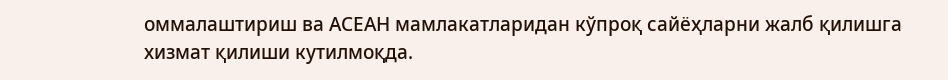оммалаштириш ва АСЕАН мамлакатларидан кўпроқ сайёҳларни жалб қилишга хизмат қилиши кутилмоқда.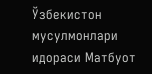Ўзбекистон мусулмонлари идораси Матбуот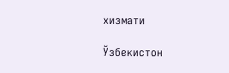хизмати

Ўзбекистон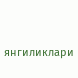янгиликлари